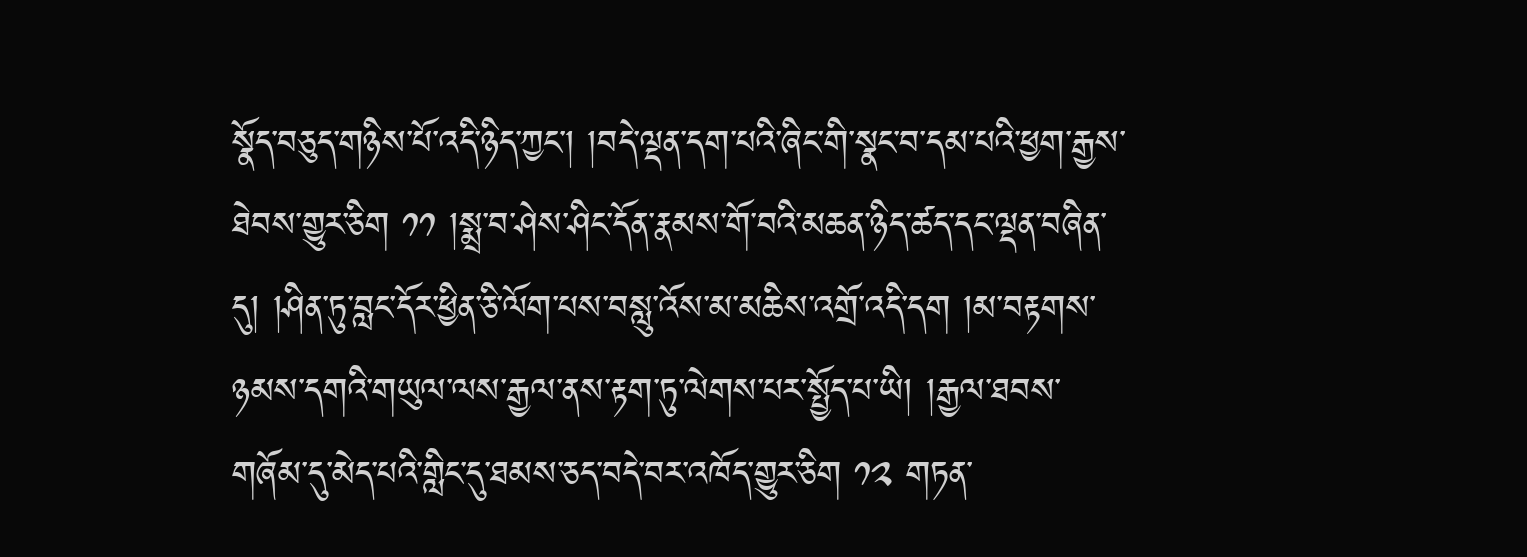སྣོད་བཅུད་གཉིས་པོ་འདི་ཉིད་ཀྱང་། །བདེ་ལྡན་དག་པའི་ཞིང་གི་སྣང་བ་དམ་པའི་ཕྱག་རྒྱས་ཐེབས་གྱུར་ཅིག ༡༡ །སྨྲ་བ་ཤེས་ཤིང་དོན་རྣམས་གོ་བའི་མཆན་ཉིད་ཚད་དང་ལྡན་བཞིན་དུ། །ཤིན་ཏུ་བླང་དོར་ཕྱིན་ཅི་ལོག་པས་བསླུ་འོས་མ་མཆིས་འགྲོ་འདི་དག །མ་བརྟགས་ཉམས་དགའི་གཡུལ་ལས་རྒྱལ་ནས་རྟག་ཏུ་ལེགས་པར་སྤྱོད་པ་ཡི། །རྒྱལ་ཐབས་གཞོམ་དུ་མེད་པའི་གླིང་དུ་ཐམས་ཅད་བདེ་བར་འཁོད་གྱུར་ཅིག ༡༢ གཏན་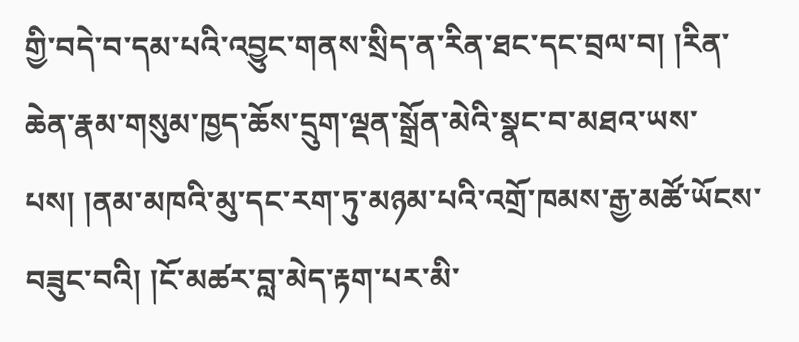གྱི་བདེ་བ་དམ་པའི་འབྱུང་གནས་སྲིད་ན་རིན་ཐང་དང་བྲལ་བ། །རིན་ཆེན་རྣམ་གསུམ་ཁྱད་ཆོས་དྲུག་ལྡན་སྒྲོན་མེའི་སྣང་བ་མཐའ་ཡས་པས། །ནམ་མཁའི་མུ་དང་རག་ཏུ་མཉམ་པའི་འགྲོ་ཁམས་རྒྱ་མཚོ་ཡོངས་བཟུང་བའི། །ངོ་མཚར་བླ་མེད་རྟག་པར་མི་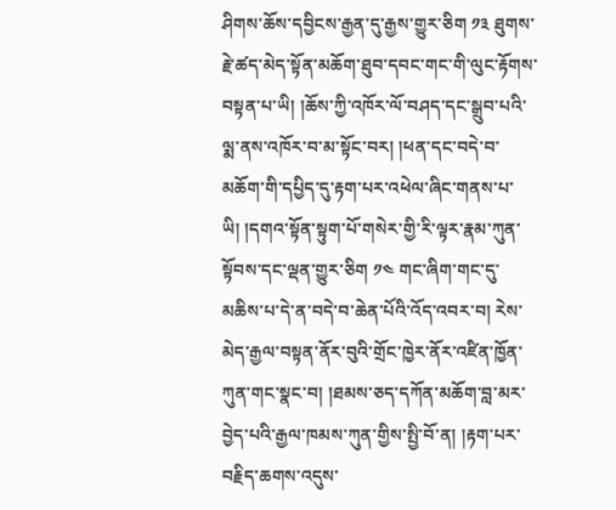ཤིགས་ཆོས་དབྱིངས་རྒྱན་དུ་རྒྱས་གྱུར་ཅིག ༡༣ ཐུགས་རྗེ་ཚད་མེད་སྟོན་མཆོག་ཐུབ་དབང་གང་གི་ལུང་རྟོགས་བསྟན་པ་ཡི། །ཆོས་ཀྱི་འཁོར་ལོ་བཤད་དང་སྒྲུབ་པའི་ལྨ་ནས་འཁོར་བ་མ་སྟོང་བར། །ཕན་དང་བདེ་བ་མཆོག་གི་དཔྱིད་དུ་རྟག་པར་འཕེལ་ཞིང་གནས་པ་ཡི། །དགའ་སྟོན་སྟུག་པོ་གསེར་གྱི་རི་ལྟར་རྣམ་ཀུན་སྟོབས་དང་ལྡན་གྱུར་ཅིག ༡༤ གང་ཞིག་གང་དུ་མཆིས་པ་དེ་ན་བདེ་བ་ཆེན་པོའི་འོད་འབར་བ། རེས་མེད་རྒྱལ་བསྟན་ནོར་བུའི་གྲོང་ཁྱེར་ནོར་འཛིན་ཁྱོན་ཀུན་གང་སྣང་བ། །ཐམས་ཅད་དཀོན་མཆོག་བླ་མར་བྱེད་པའི་རྒྱལ་ཁམས་ཀུན་གྱིས་སྤྱི་བོ་ན། །རྟག་པར་བརྗིད་ཆགས་འདུས་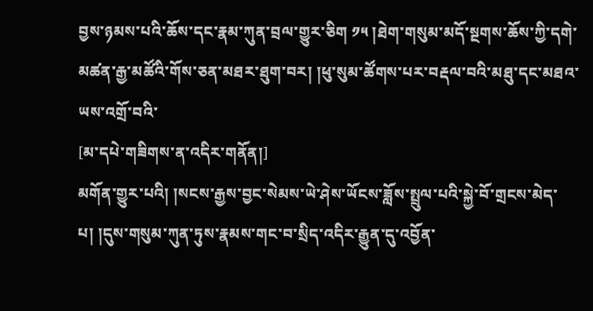བྱས་ཉམས་པའི་ཆོས་དང་རྣམ་ཀུན་བྲལ་གྱུར་ཅིག ༡༥ །ཐེག་གསུམ་མདོ་སྔགས་ཆོས་ཀྱི་དགེ་མཚན་རྒྱ་མཚོའི་གོས་ཅན་མཐར་ཐུག་བར། །ཕུ་སུམ་ཚོགས་པར་བརྡལ་བའི་མཐུ་དང་མཐའ་ཡས་འགྲོ་བའི་
[མ་དཔེ་གཟིགས་ན་འདིར་གནོན།]
མགོན་གྱུར་པའི། །སངས་རྒྱས་བྱང་སེམས་ཡེ་ཤེས་ཡོངས་ཟློས་སྤྲུལ་པའི་སྐྱེ་བོ་གྲངས་མེད་པ། །དུས་གསུམ་ཀུན་ཏུས་རྣམས་གང་བ་སྲིད་འདིར་རྒྱུན་དུ་འབྱོན་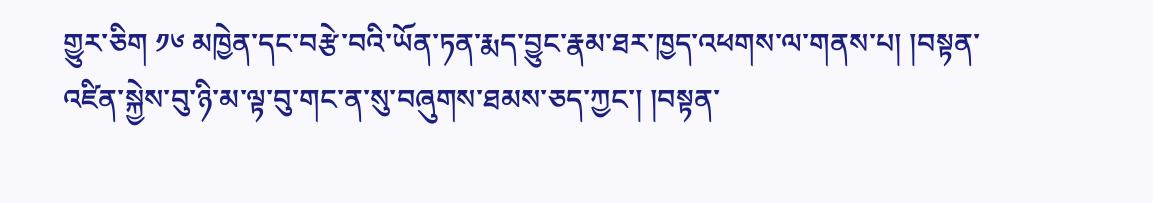གྱུར་ཅིག ༡༦ མཁྱེན་དང་བརྩེ་བའི་ཡོན་ཏན་རྨད་བྱུང་རྣམ་ཐར་ཁྱད་འཕགས་ལ་གནས་པ། །བསྟན་འཛིན་སྐྱེས་བུ་ཉི་མ་ལྟ་བུ་གང་ན་སུ་བཞུགས་ཐམས་ཅད་ཀྱང་། །བསྟན་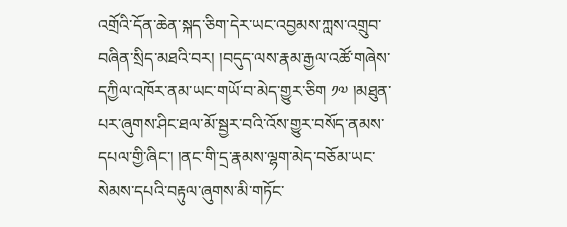འགྲོའི་དོན་ཆེན་སྐད་ཅིག་དེར་ཡང་འབྱམས་ཀླས་འགྲུབ་བཞིན་སྲིད་མཐའི་བར། །བདུད་ལས་རྣམ་རྒྱལ་འཚོ་གཞེས་དཀྱིལ་འཁོར་ནམ་ཡང་གཡོ་བ་མེད་གྱུར་ཅིག ༡༧ །མཐུན་པར་ཞུགས་ཤིང་ཐལ་མོ་སྦྱར་བའི་འོས་གྱུར་བསོད་ནམས་དཔལ་གྱི་ཞིང་། །ནང་གི་དྲ་རྣམས་ལྷག་མེད་བཅོམ་ཡང་སེམས་དཔའི་བརྟུལ་ཞུགས་མི་གཏོང་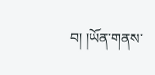བ། །ཡོན་གནས་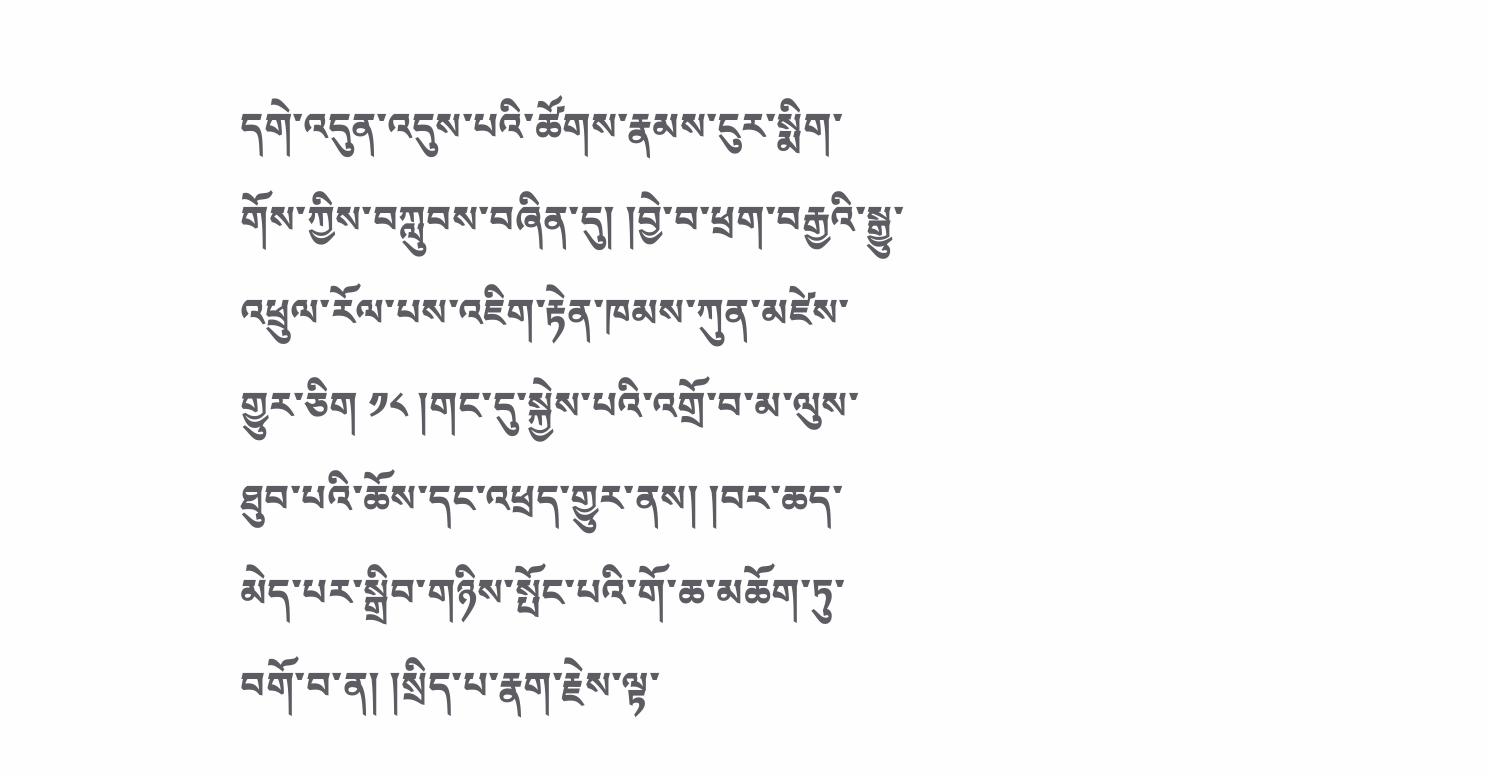དགེ་འདུན་འདུས་པའི་ཚོགས་རྣམས་ངུར་སྨིག་གོས་ཀྱིས་བཀླུབས་བཞིན་དུ། །བྱེ་བ་ཕྲག་བརྒྱའི་སྒྱུ་འཕྲུལ་རོལ་པས་འཇིག་རྟེན་ཁམས་ཀུན་མཛེས་གྱུར་ཅིག ༡༨ །གང་དུ་སྐྱེས་པའི་འགྲོ་བ་མ་ལུས་ཐུབ་པའི་ཆོས་དང་འཕྲད་གྱུར་ནས། །བར་ཆད་མེད་པར་སྒྲིབ་གཉིས་སྤོང་པའི་གོ་ཆ་མཆོག་ཏུ་བགོ་བ་ན། །སྲིད་པ་རྣག་རྗེས་ལྟ་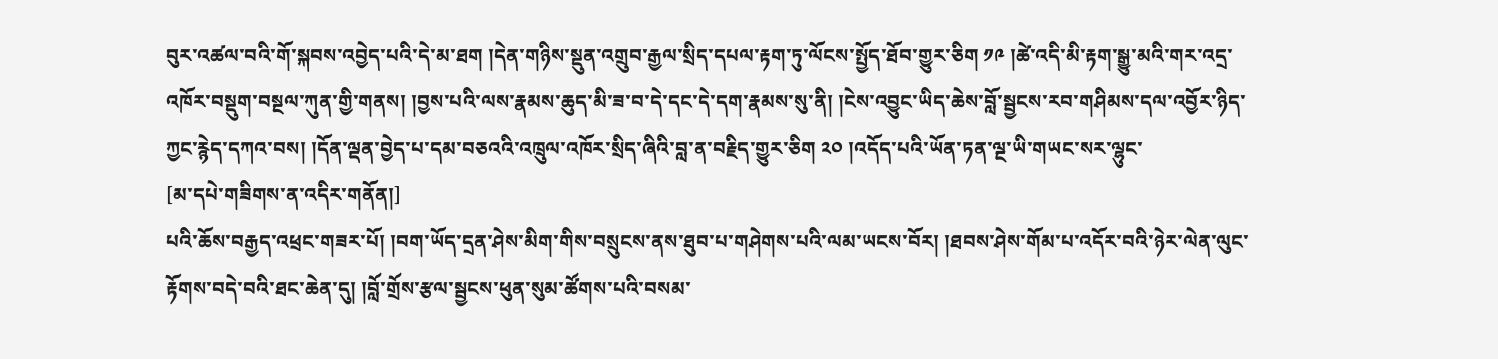བུར་འཚལ་བའི་གོ་སྐབས་འབྱེད་པའི་དེ་མ་ཐག །དེན་གཉིས་སྡུན་འགྲུབ་རྒྱལ་སྲིད་དཔལ་རྟག་ཏུ་ལོངས་སྤྱོད་ཐོབ་གྱུར་ཅིག ༡༩ །ཚེ་འདི་མི་རྟག་སྒྱུ་མའི་གར་འདྲ་འཁོར་བསྡུག་བསྔལ་ཀུན་གྱི་གནས། །བྱས་པའི་ལས་རྣམས་ཆུད་མི་ཟ་བ་དེ་དང་དེ་དག་རྣམས་སུ་ནི། །ངེས་འབྱུང་ཡིད་ཆེས་བློ་སྦྱངས་རབ་གཤིམས་དལ་འབྱོར་ཉིད་ཀྱང་རྙེད་དཀའ་བས། །དོན་ལྡན་བྱེད་པ་དམ་བཅའའི་འཁྲུལ་འཁོར་སྲིད་ཞིའི་བླ་ན་བརྗིད་གྱུར་ཅིག ༢༠ །འདོད་པའི་ཡོན་ཏན་ལྔ་ཡི་གཡང་སར་ལྷུང་
[མ་དཔེ་གཟིགས་ན་འདིར་གནོན།]
པའི་ཆོས་བརྒྱད་འཕྲང་གཟར་པོ། །བག་ཡོད་དྲན་ཤེས་མིག་གིས་བསྲུངས་ནས་ཐུབ་པ་གཤེགས་པའི་ལམ་ཡངས་བོར། །ཐབས་ཤེས་གོམ་པ་འདོར་བའི་ཉེར་ལེན་ལུང་རྟོགས་བདེ་བའི་ཐང་ཆེན་དུ། །བློ་གྲོས་རྩལ་སྦྱངས་ཕུན་སུམ་ཚོགས་པའི་བསམ་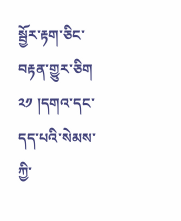སྦྱོར་རྟག་ཅིང་བརྟན་གྱུར་ཅིག ༢༡ །དགའ་དང་དད་པའི་སེམས་ཀྱི་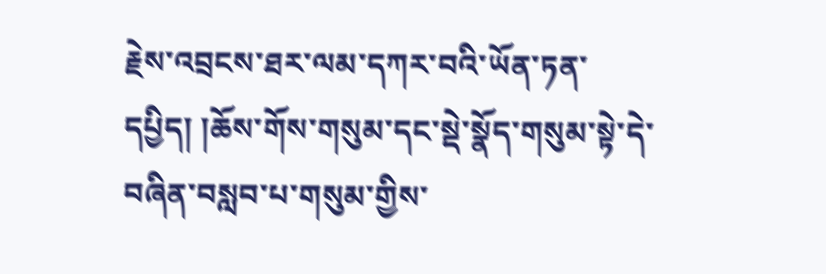རྗེས་འབྲངས་ཐར་ལམ་དཀར་བའི་ཡོན་ཏན་དཔྱིད། །ཆོས་གོས་གསུམ་དང་སྡེ་སྣོད་གསུམ་སྟེ་དེ་བཞིན་བསླབ་པ་གསུམ་གྱིས་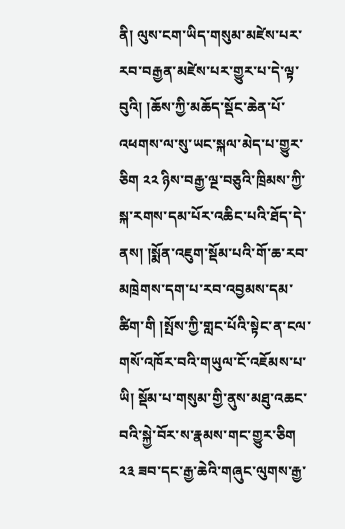ནི། ལུས་ངག་ཡིད་གསུམ་མཛེས་པར་རབ་བརྒྱན་མཛེས་པར་གྱུར་པ་དེ་ལྟ་བུའི། །ཆོས་ཀྱི་མཆོད་སྡོང་ཆེན་པོ་འཕགས་ལ་སུ་ཡང་སྐལ་མེད་པ་གྱུར་ཅིག ༢༢ ཉིས་བརྒྱ་ལྔ་བཅུའི་ཁྲིམས་ཀྱི་སྐ་རགས་དམ་པོར་འཆིང་པའི་ཐོད་དེ་ནས། །སྨོན་འཇུག་སྡོམ་པའི་གོ་ཆ་རབ་མཁྲེགས་དག་པ་རབ་འབྱམས་དམ་ཚིག་གི །སྤོས་ཀྱི་གླང་པོའི་སྟེང་ན་ངལ་གསོ་འཁོར་བའི་གཡུལ་ངོ་འཇོམས་པ་ཡི། སྡོམ་པ་གསུམ་གྱི་ནུས་མཐུ་འཆང་བའི་སྐྱེ་བོར་ས་རྣམས་གང་གྱུར་ཅིག ༢༣ ཟབ་དང་རྒྱ་ཆེའི་གཞུང་ལུགས་རྒྱ་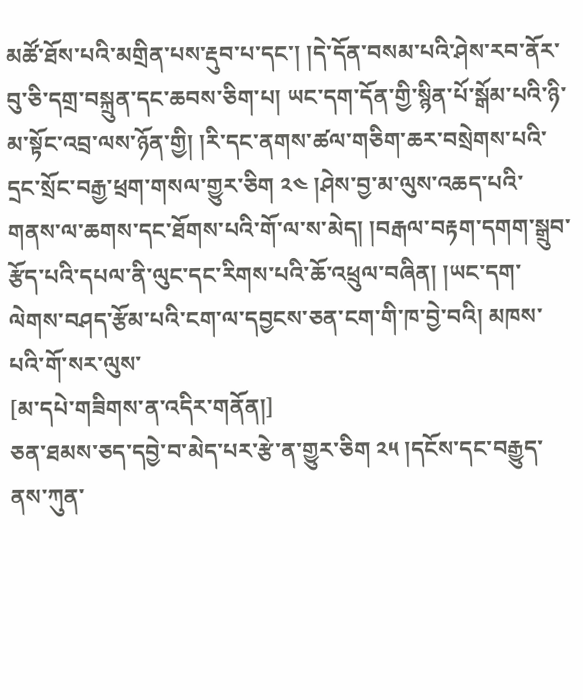མཚོ་ཐོས་པའི་མགྲིན་པས་རྡུབ་པ་དང་། །དེ་དོན་བསམ་པའི་ཤེས་རབ་ནོར་བུ་ཅི་དགྲ་བསྐྲུན་དང་ཆབས་ཅིག་པ། ཡང་དག་དོན་གྱི་སྙིན་པོ་སྒོམ་པའི་ཉི་མ་སྟོང་འབྲ་ལས་ཉོན་གྱི། །རི་དང་ནགས་ཚལ་གཅིག་ཆར་བསྲེགས་པའི་དྲང་སྲོང་བརྒྱ་ཕྲག་གསལ་གྱུར་ཅིག ༢༤ །ཤེས་བྱ་མ་ལུས་འཆད་པའི་གནས་ལ་ཆགས་དང་ཐོགས་པའི་གོ་ལ་ས་མེད། །བརྒལ་བརྟག་དགག་སྒྲུབ་རྩོད་པའི་དཔལ་ནི་ལུང་དང་རིགས་པའི་ཆོ་འཕྲུལ་བཞིན། །ཡང་དག་ལེགས་བཤད་རྩོམ་པའི་ངག་ལ་དབྱངས་ཅན་ངག་གི་ཁ་བྱེ་བའི། མཁས་པའི་གོ་སར་ལུས་
[མ་དཔེ་གཟིགས་ན་འདིར་གནོན།]
ཅན་ཐམས་ཅད་དབྱེ་བ་མེད་པར་རྩེ་ན་གྱུར་ཅིག ༢༥ །དངོས་དང་བརྒྱུད་ནས་ཀུན་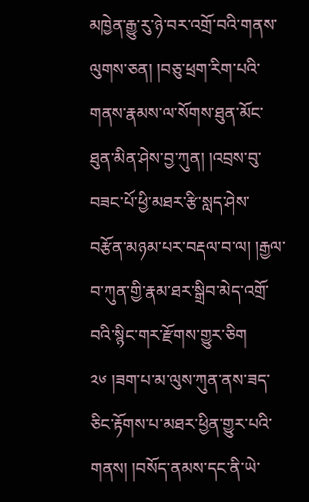མཁྱེན་རྒྱུ་རུ་ཉེ་བར་འགྲོ་བའི་གནས་ལུགས་ཅན། །བཅུ་ཕྲག་རིག་པའི་གནས་རྣམས་ལ་སོགས་ཐུན་མོང་ཐུན་མིན་ཤེས་བྱ་ཀུན། །འབྲས་བུ་བཟང་པོ་ཕྱི་མཐར་རྩི་སླད་ཤེས་བརྩོན་མཉམ་པར་བརྡལ་བ་ལ། །རྒྱལ་བ་ཀུན་གྱི་རྣམ་ཐར་སྒྲིབ་མེད་འགྲོ་བའི་སྙིང་གར་རྫོགས་གྱུར་ཅིག ༢༦ །ཟག་པ་མ་ལུས་ཀུན་ནས་ཟད་ཅིང་རྟོགས་པ་མཐར་ཕྱིན་གྱུར་པའི་གནས། །བསོད་ནམས་དང་ནི་ཡེ་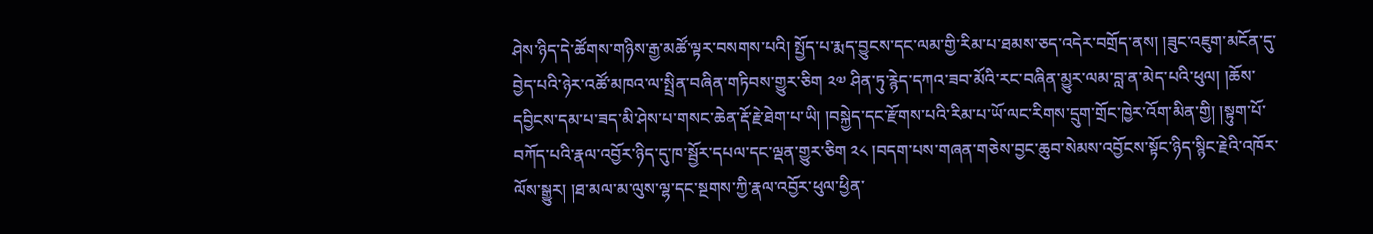ཤེས་ཉིད་དེ་ཚོགས་གཉིས་རྒྱ་མཚོ་ལྟར་བསགས་པའི། སྤྱོད་པ་རྨད་བྱུངས་དང་ལམ་གྱི་རིམ་པ་ཐམས་ཅད་འདེར་བགྲོད་ནས། །ཟུང་འཇུག་མངོན་དུ་བྱེད་པའི་ཉེར་འཚོ་མཁའ་ལ་སྤྲིན་བཞིན་གཏིབས་གྱུར་ཅིག ༢༧ ཤིན་ཏུ་རྙེད་དཀའ་ཟབ་མོའི་རང་བཞིན་མྱུར་ལམ་བླ་ན་མེད་པའི་ཕུལ། །ཆོས་དབྱིངས་དམ་པ་ཟད་མི་ཤེས་པ་གསང་ཆེན་རྡོ་རྗེ་ཐེག་པ་ཡི། །བསྐྱེད་དང་རྫོགས་པའི་རིམ་པ་ཡོ་ལང་རིགས་དྲུག་གྲོང་ཁྱེར་འོག་མིན་གྱི། །སྟུག་པོ་བཀོད་པའི་རྣལ་འབྱོར་ཉིད་དུ་ཁ་སྦྱོར་དཔལ་དང་ལྡན་གྱུར་ཅིག ༢༨ །བདག་པས་གཞན་གཅེས་བྱང་ཆུབ་སེམས་འབྱོངས་སྟོང་ཉིད་སྙིང་རྗེའི་འཁོར་ལོས་སྒྱུར། །ཐ་མལ་མ་ལུས་ལྷ་དང་སྔགས་ཀྱི་རྣལ་འབྱོར་ཕུལ་ཕྱིན་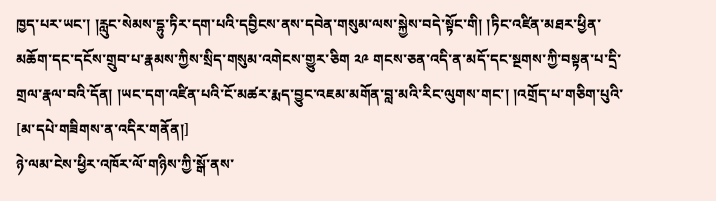ཁྱད་པར་ཡང་། །རླུང་སེམས་དྷུ་ཏིར་དག་པའི་དབྱིངས་ནས་དབེན་གསུམ་ལས་སྐྱེས་བདེ་སྟོང་གི། །ཏིང་འཛིན་མཐར་ཕྱིན་མཆོག་དང་དངོས་གྲུབ་པ་རྣམས་ཀྱིས་སྲིད་གསུམ་འགེངས་གྱུར་ཅིག ༢༩ གངས་ཅན་འདི་ན་མདོ་དང་སྔགས་ཀྱི་བསྟན་པ་དྲི་གྲལ་རྣལ་བའི་དོན། །ཡང་དག་འཛིན་པའི་ངོ་མཚར་རྨད་བྱུང་འཇམ་མགོན་བླ་མའི་རིང་ལུགས་གང་། །འགྲོད་པ་གཅིག་པུའི་
[མ་དཔེ་གཟིགས་ན་འདིར་གནོན།]
ཉེ་ལམ་ངེས་ཕྱིར་འཁོར་ལོ་གཉིས་ཀྱི་སྒོ་ནས་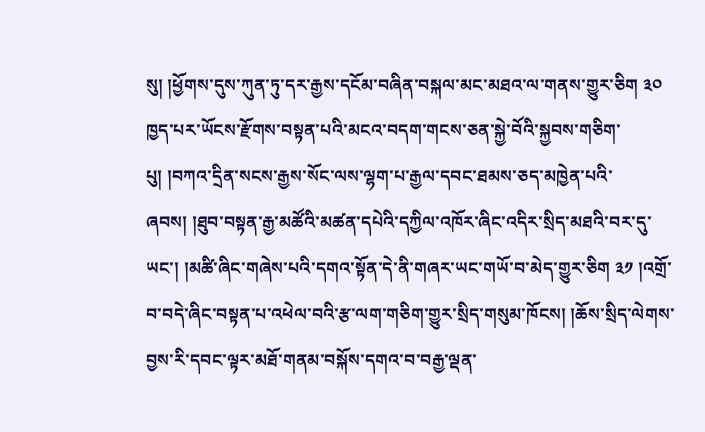སུ། །ཕྱོགས་དུས་ཀུན་ཏུ་དར་རྒྱས་དངོམ་བཞིན་བསྐལ་མང་མཐའ་ལ་གནས་གྱུར་ཅིག ༣༠ ཁྱད་པར་ཡོངས་རྫོགས་བསྟན་པའི་མངའ་བདག་གངས་ཅན་སྐྱེ་བོའི་སྐྱབས་གཅིག་པུ། །བཀའ་དྲིན་སངས་རྒྱས་སོང་ལས་ལྷག་པ་རྒྱལ་དབང་ཐམས་ཅད་མཁྱེན་པའི་ཞབས། །ཐུབ་བསྟན་རྒྱ་མཚོའི་མཚན་དཔེའི་དཀྱིལ་འཁོར་ཞིང་འདིར་སྲིད་མཐའི་བར་དུ་ཡང་། །མཚི་ཞིང་གཞེས་པའི་དགའ་སྟོན་དེ་ནི་གཞར་ཡང་གཡོ་བ་མེད་གྱུར་ཅིག ༣༡ །འགྲོ་བ་བདེ་ཞིང་བསྟན་པ་འཕེལ་བའི་རྩ་ལག་གཅིག་གྱུར་སྲིད་གསུམ་ཁོངས། །ཆོས་སྲིད་ལེགས་བྱས་རི་དབང་ལྟར་མཐོ་གནམ་བསྐོས་དགའ་བ་བརྒྱ་ལྡན་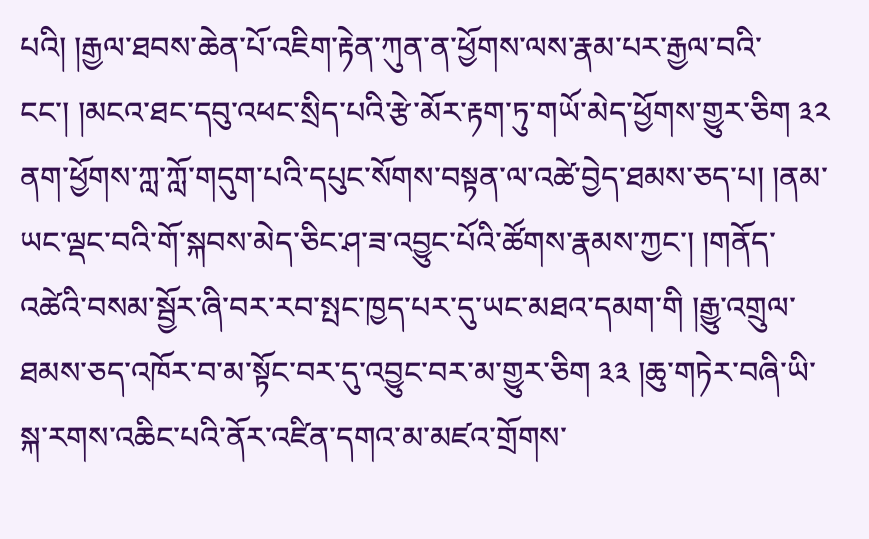པའི། །རྒྱལ་ཐབས་ཆེན་པོ་འཇིག་རྟེན་ཀུན་ན་ཕྱོགས་ལས་རྣམ་པར་རྒྱལ་བའི་ངང་། །མངའ་ཐང་དབུ་འཕང་སྲིད་པའི་རྩེ་མོར་རྟག་ཏུ་གཡོ་མེད་ཕྱོགས་གྱུར་ཅིག ༣༢ ནག་ཕྱོགས་ཀླ་ཀློ་གདུག་པའི་དཔུང་སོགས་བསྟན་ལ་འཚེ་བྱེད་ཐམས་ཅད་པ། །ནམ་ཡང་ལྡང་བའི་གོ་སྐབས་མེད་ཅིང་ཤ་ཟ་འབྱུང་པོའི་ཚོགས་རྣམས་ཀྱང་། །གནོད་འཚེའི་བསམ་སྦྱོར་ཞི་བར་རབ་སྤང་ཁྱད་པར་དུ་ཡང་མཐའ་དམག་གི །རྒྱུ་འགྲུལ་ཐམས་ཅད་འཁོར་བ་མ་སྟོང་བར་དུ་འབྱུང་བར་མ་གྱུར་ཅིག ༣༣ །ཆུ་གཏེར་བཞི་ཡི་སྐ་རགས་འཆིང་པའི་ནོར་འཛིན་དགའ་མ་མཛའ་གྲོགས་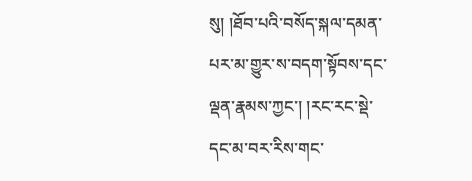སུ། །ཐོབ་པའི་བསོད་སྐལ་དམན་པར་མ་གྱུར་ས་བདག་སྟོབས་དང་ལྡན་རྣམས་ཀྱང་། །རང་རང་སྡེ་དང་མ་བར་རིས་གང་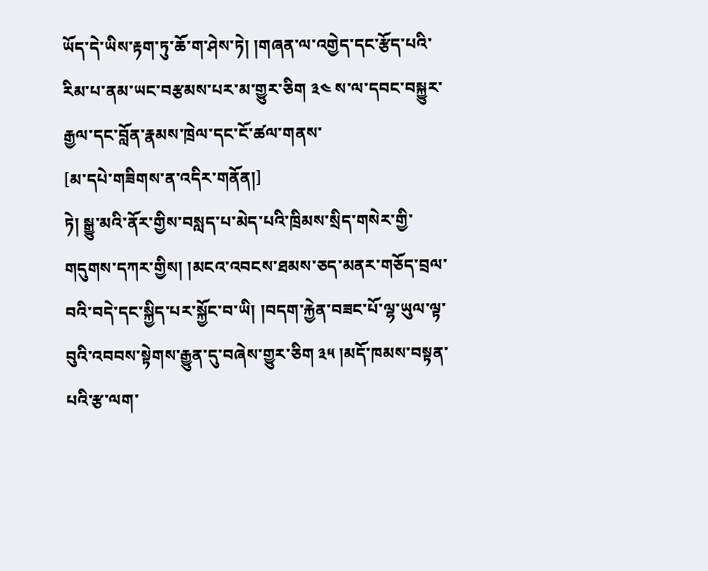ཡོད་དེ་ཡིས་རྟག་ཏུ་ཆོ་ག་ཤེས་ཏེ། །གཞན་ལ་འགྱེད་དང་རྩོད་པའི་རིམ་པ་ནམ་ཡང་བརྩམས་པར་མ་གྱུར་ཅིག ༣༤ ས་ལ་དབང་བསྐྱུར་རྒྱལ་དང་བློན་རྣམས་ཁྲེལ་དང་ངོ་ཚལ་གནས་
[མ་དཔེ་གཟིགས་ན་འདིར་གནོན།]
ཏེ། སྒྱུ་མའི་ནོར་གྱིས་བསླད་པ་མེད་པའི་ཁྲིམས་སྲིད་གསེར་གྱི་གདུགས་དཀར་གྱིས། །མངའ་འབངས་ཐམས་ཅད་མནར་གཅོད་བྲལ་བའི་བདེ་དང་སྐྱིད་པར་སྐྱོང་བ་ཡི། །བདག་རྐྱེན་བཟང་པོ་ལྷ་ཡུལ་ལྟ་བུའི་འབབས་སྟེགས་རྒྱུན་དུ་བཞེས་གྱུར་ཅིག ༣༥ །མདོ་ཁམས་བསྟན་པའི་རྩ་ལག་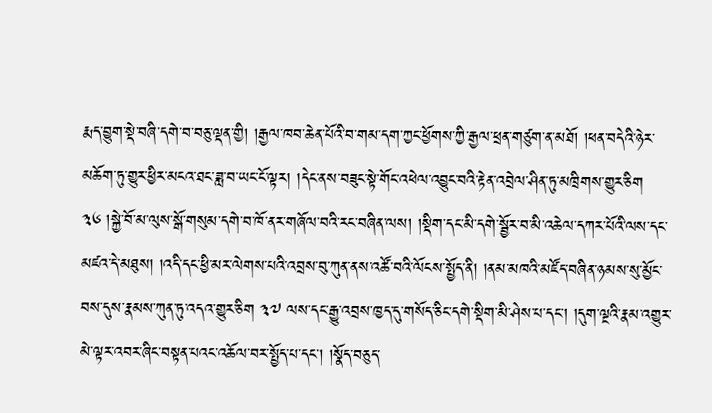རྨད་བྱུག་སྡེ་བཞི་དགེ་བ་བཅུ་ལྡན་གྱི། །རྒྱལ་ཁབ་ཆེན་པོའི་བ་གམ་དག་ཀྱང་ཕྱོགས་ཀྱི་རྒྱལ་ཕྲན་གཙུག་ན་མཐོ། །ཕན་བདེའི་ཉེར་མཆོག་ཏུ་གྱུར་ཕྱིར་མངའ་ཐང་ཟླ་བ་ཡང་ངོ་ལྟར། །དེང་ནས་བཟུང་སྟེ་གོང་འཕེལ་འབྱུང་བའི་རྟེན་འབྲེལ་ཤིན་ཏུ་མཁྲིགས་གྱུར་ཅིག ༣༦ །སྐྱེ་བོ་མ་ལུས་སྒོ་གསུམ་དགེ་བ་ཁོ་ནར་གཞོལ་བའི་རང་བཞིན་ལས། །སྡིག་དང་མི་དགེ་སྦྱོར་བ་མི་འཆེལ་དཀར་པོའི་ལས་དང་མཛའ་དེ་མཐུས། །འདི་དང་ཕྱི་མར་ལེགས་པའི་འབྲས་བུ་ཀུན་ནས་འཚོ་བའི་ལོངས་སྤྱོད་ནི། །ནམ་མཁའི་མཛོད་བཞིན་ཉམས་སུ་མྱོང་བས་དུས་རྣམས་ཀུན་ཏུ་འདའ་གྱུར་ཅིག ༣༧ ལས་དང་རྒྱུ་འབྲས་ཁྱད་དུ་གསོད་ཅིང་དགེ་སྡིག་མི་ཤེས་པ་དང་། །དུག་ལྔའི་རྣམ་འགྱུར་མེ་ལྟར་འབར་ཞིང་བསྟན་པའང་འཆོལ་བར་སྤྱོད་པ་དང་། །སྣོད་བཅུད་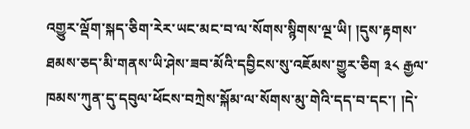འགྱུར་ལྡོག་སྐད་ཅིག་རེར་ཡང་མང་བ་ལ་སོགས་སྙིགས་ལྔ་ཡི། །དུས་རྟགས་ཐམས་ཅད་མི་གནས་ཡི་ཤེས་ཟབ་མོའི་དབྱིངས་སུ་འཇོམས་གྱུར་ཅིག ༣༨ རྒྱལ་ཁམས་ཀུན་དུ་དབུལ་ཕོངས་བཀྲེས་སྐོམ་ལ་སོགས་མུ་གེའི་དད་བ་དང་། །དེ་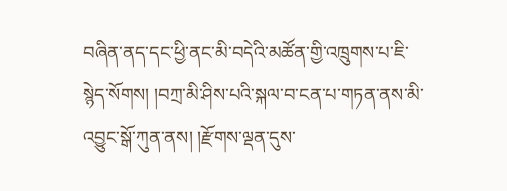བཞིན་ནད་དང་ཕྱི་ནང་མི་བདེའི་མཚོན་གྱི་འཁྲུགས་པ་ཇི་སྙེད་སོགས། །བཀྲ་མི་ཤིས་པའི་སྐལ་བ་ངན་པ་གཏན་ནས་མི་འབྱུང་སྒོ་ཀུན་ནས། །རྫོགས་ལྡན་དུས་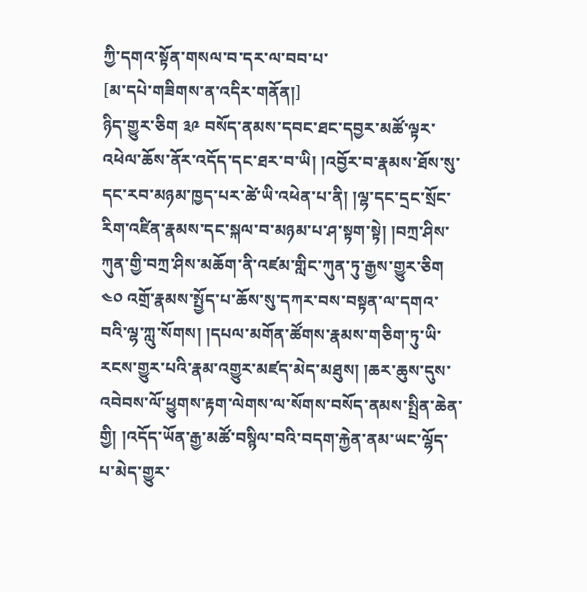ཀྱི་དགའ་སྟོན་གསལ་བ་དར་ལ་བབ་པ་
[མ་དཔེ་གཟིགས་ན་འདིར་གནོན།]
ཉིད་གྱུར་ཅིག ༣༩ བསོད་ནམས་དབང་ཐང་དབྱར་མཚོ་ལྟར་འཕེལ་ཆོས་ནོར་འདོད་དང་ཐར་བ་ཡི། །འབྱོར་བ་རྣམས་ཐོས་སུ་དང་རབ་མཉམ་ཁྱད་པར་ཚེ་ཡི་འཕེན་པ་ནི། །ལྷ་དང་དྲང་སྲོང་རིག་འཛིན་རྣམས་དང་སྐལ་བ་མཉམ་པ་ཤ་སྟག་སྟེ། །བཀྲ་ཤིས་ཀུན་གྱི་བཀྲ་ཤིས་མཆོག་ནི་འཛམ་གླིང་ཀུན་ཏུ་རྒྱས་གྱུར་ཅིག ༤༠ འགྲོ་རྣམས་སྤྱོད་པ་ཆོས་སུ་དཀར་བས་བསྟན་ལ་དགའ་བའི་ལྷ་ཀླུ་སོགས། །དཔལ་མགོན་ཚོགས་རྣམས་གཅིག་ཏུ་ཡི་རངས་གྱུར་པའི་རྣམ་འགྱུར་མཛད་མེད་མཐུས། །ཆར་ཆུས་དུས་འབེབས་ལོ་ཕྱུགས་རྟག་ལེགས་ལ་སོགས་བསོད་ནམས་སྤྲིན་ཆེན་གྱི། །འདོད་ཡོན་རྒྱ་མཚོ་བསྙིལ་བའི་བདག་རྐྱེན་ནམ་ཡང་ལྷོད་པ་མེད་གྱུར་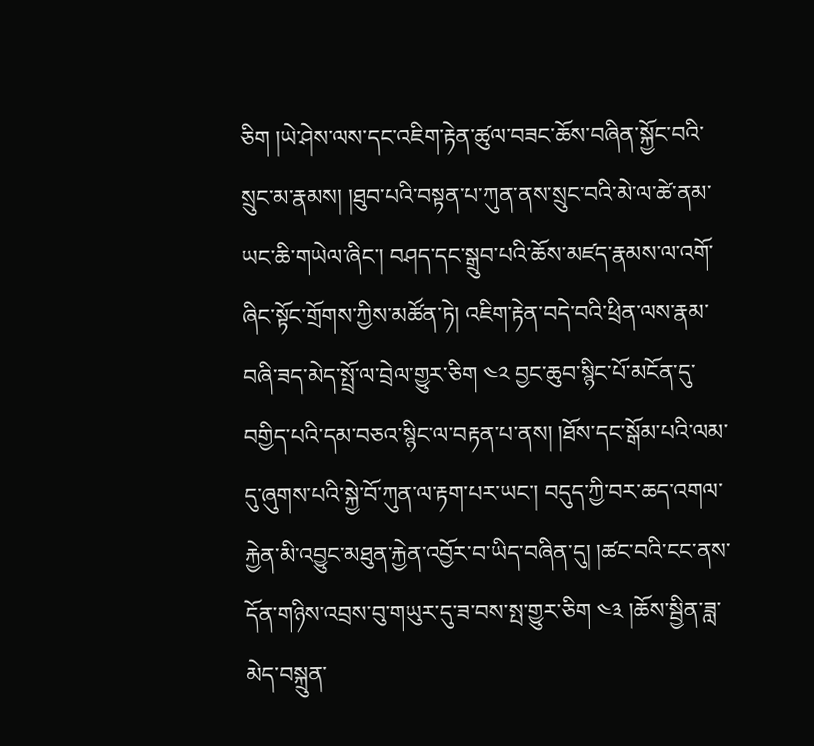ཅིག །ཡེ་ཤེས་ལས་དང་འཇིག་རྟེན་ཚུལ་བཟང་ཆོས་བཞིན་སྐྱོང་བའི་སྲུང་མ་རྣམས། །ཐུབ་པའི་བསྟན་པ་ཀུན་ནས་སྲུང་བའི་མེ་ལ་ཚེ་ནམ་ཡང་ཆི་གཡེལ་ཞིང་། བཤད་དང་སྒྲུབ་པའི་ཆོས་མཛད་རྣམས་ལ་འགོ་ཞིང་སྟོང་གྲོགས་ཀྱིས་མཚོན་ཏེ། འཇིག་རྟེན་བདེ་བའི་ཕྲིན་ལས་རྣམ་བཞི་ཟད་མེད་སྤྲོ་ལ་བྲེལ་གྱུར་ཅིག ༤༢ བྱང་ཆུབ་སྙིང་པོ་མངོན་དུ་བགྱིད་པའི་དམ་བཅའ་སྙིང་ལ་བརྟན་པ་ནས། །ཐོས་དང་སྒོམ་པའི་ལམ་དུ་ཞུགས་པའི་སྐྱེ་བོ་ཀུན་ལ་རྟག་པར་ཡང་། བདུད་ཀྱི་བར་ཆད་འགལ་རྐྱེན་མི་འབྱུང་མཐུན་རྐྱེན་འབྱོར་བ་ཡིད་བཞིན་དུ། །ཚང་བའི་ངང་ནས་དོན་གཉིས་འབྲས་བུ་གཡུར་དུ་ཟ་བས་སྤ་གྱུར་ཅིག ༤༣ །ཆོས་སྦྱིན་ཟླ་མེད་བསྐྲུན་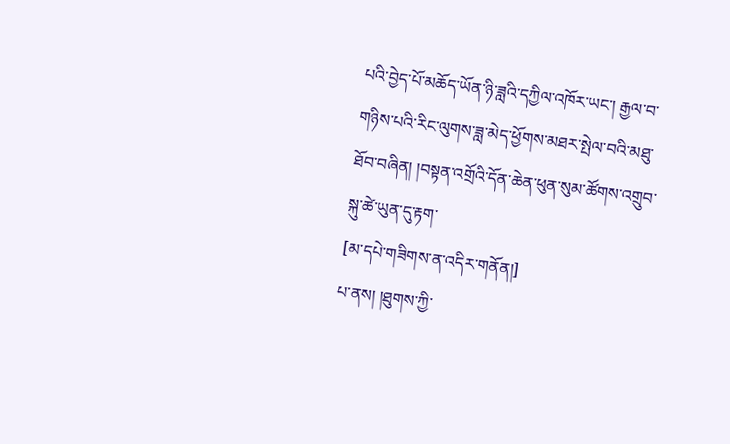པའི་བྱེད་པོ་མཆོད་ཡོན་ཉི་ཟླའི་དཀྱིལ་འཁོར་ཡང་། རྒྱལ་བ་གཉིས་པའི་རིང་ལུགས་ཟླ་མེད་ཕྱོགས་མཐར་སྤེལ་བའི་མཐུ་ཐོབ་བཞིན། །བསྟན་འགྲོའི་དོན་ཆེན་ཕུན་སུམ་ཚོགས་འགྲུབ་སྐུ་ཚེ་ཡུན་དུ་རྟག་
[མ་དཔེ་གཟིགས་ན་འདིར་གནོན།]
པ་ནས། །ཐུགས་ཀྱི་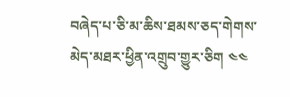བཞེད་པ་ཅི་མ་ཆིས་ཐམས་ཅད་གེགས་མེད་མཐར་ཕྱིན་འགྲུབ་གྱུར་ཅིག ༤༤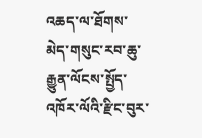འཆད་ལ་ཐོགས་མེད་གསུང་རབ་ཆུ་རྒྱུན་ལོངས་སྤྱོད་འཁོར་ལོའི་རྫིང་བུར་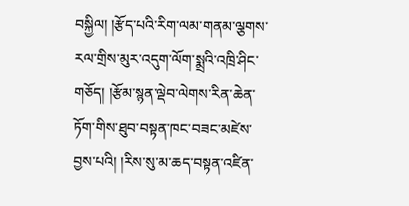བསྐྱིལ། །རྩོད་པའི་རིག་ལམ་གནམ་ལྕགས་རལ་གྲིས་མུར་འདུག་ལོག་སྨྲའི་འཁྲི་ཤིང་གཅོད། །རྩོམ་སྙན་ལྡེབ་ལེགས་རིན་ཆེན་ཏོག་གིས་ཐུབ་བསྟན་ཁང་བཟང་མཛེས་བྱས་པའི། །རིས་སུ་མ་ཆད་བསྟན་འཛིན་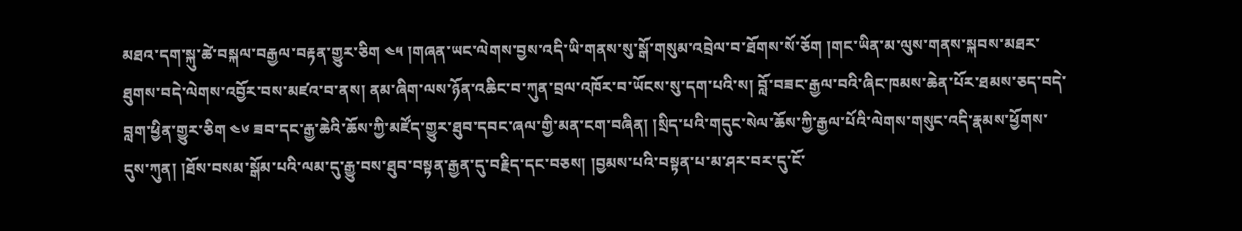མཐའ་དག་སྐུ་ཚེ་བསྐལ་བརྒྱལ་བརྟན་གྱུར་ཅིག ༤༥ །གཞན་ཡང་ལེགས་བྱས་འདི་ཡི་གནས་སུ་སྒོ་གསུམ་འབྲེལ་བ་ཐོགས་སོ་ཅོག །གང་ཡིན་མ་ལུས་གནས་སྐབས་མཐར་ཐུགས་བདེ་ལེགས་འབྱོར་བས་མཛའ་བ་ནས། ནམ་ཞིག་ལས་ཉོན་འཆིང་བ་ཀུན་བྲལ་འཁོར་བ་ཡོངས་སུ་དག་པའི་ས། བློ་བཟང་རྒྱལ་བའི་ཞིང་ཁམས་ཆེན་པོར་ཐམས་ཅད་བདེ་བླག་ཕྱིན་གྱུར་ཅིག ༤༦ ཟབ་དང་རྒྱ་ཆེའི་ཆོས་ཀྱི་མཛོད་གྱུར་ཐུབ་དབང་ཞལ་གྱི་མན་ངག་བཞིན། །སྲིད་པའི་གདུང་སེལ་ཆོས་ཀྱི་རྒྱལ་པོའི་ལེགས་གསུང་འདི་རྣམས་ཕྱོགས་དུས་ཀུན། །ཐོས་བསམ་སྒོམ་པའི་ལམ་དུ་རྒྱུ་བས་ཐུབ་བསྟན་རྒྱན་དུ་བརྗིད་དང་བཅས། །བྱམས་པའི་བསྟན་པ་མ་ཤར་བར་དུ་ངོ་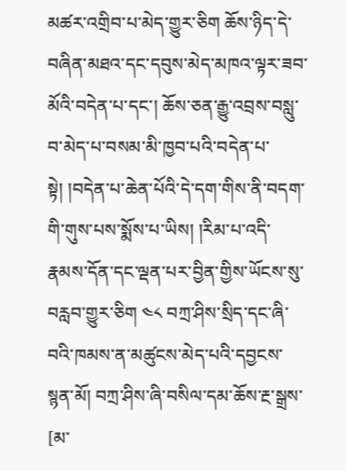མཚར་འགྲིབ་པ་མེད་གྱུར་ཅིག ཆོས་ཉིད་དེ་བཞིན་མཐའ་དང་དབུས་མེད་མཁའ་ལྟར་ཟབ་མོའི་བདེན་པ་དང་། ཆོས་ཅན་རྒྱུ་འབྲས་བསླུ་བ་མེད་པ་བསམ་མི་ཁྱབ་པའི་བདེན་པ་སྟེ། །བདེན་པ་ཆེན་པོའི་དེ་དག་གིས་ནི་བདག་གི་གུས་པས་སྨོས་པ་ཡིས། །རིམ་པ་འདི་རྣམས་དོན་དང་ལྡན་པར་བྱིན་གྱིས་ཡོངས་སུ་བརླབ་གྱུར་ཅིག ༤༨ བཀྲ་ཤིས་སྲིད་དང་ཞི་བའི་ཁམས་ན་མཚུངས་མེད་པའི་དབྱངས་སྙན་མོ། བཀྲ་ཤིས་ཞི་བསིལ་དམ་ཆོས་རྔ་སྒྲས་
[མ་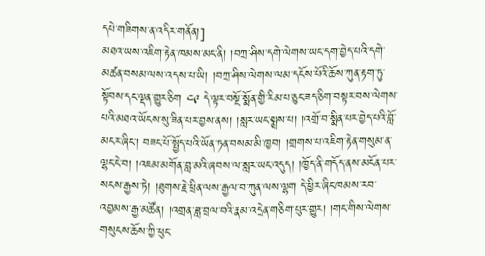དཔེ་གཟིགས་ན་འདིར་གནོན།]
མཐའ་ཡས་འཇིག་རྟེན་ཁམས་མང་ནི། །བཀྲ་ཤིས་དགེ་ལེགས་ཡང་དག་བྱེད་པའི་དགེ་མཚན་བསམ་ལས་འདས་པ་ཡི། །བཀྲ་ཤིས་ལེགས་ལམ་དངོས་པོའི་ཆོས་ཀུན་རྟག་ཏུ་སྟོབས་དང་ལྡན་གྱུར་ཅིག ༤༩ དེ་ལྟར་བསྔོ་སྨོན་གྱི་རིམ་པ་ཅུང་ཟད་ཅིག་བསྟར་བས་ལེགས་པའི་མཐའ་ཡོངས་སུ་ཟིན་པར་བྱས་ནས། །སླར་ཡང་སྨྲས་པ། །འགྲོ་བ་སྨིན་པར་བྱེད་པའི་བློ་མངར་ཞིང་། བཟང་པོ་སྤྱོད་པའི་ཡོན་ཏན་བསམ་མི་ཁྱབ། །གྲགས་པ་འཇིག་རྟེན་གསུམ་ན་ལྷང་ངེ་བ། །འཇམ་མགོན་བླ་མའི་ཞབས་ལ་སླར་ཡང་འདུད། །ཁྱོད་ནི་གདོད་ནས་མངོན་པར་སངས་རྒྱས་ཏེ། །ཐུགས་རྗེ་ཕྲིན་ལས་རྒྱལ་བ་ཀུན་ལས་ལྷག དེ་ཕྱིར་ཞིང་ཁམས་རབ་འབྱམས་རྒྱ་མཚོན། །འགྲན་ཟླ་བྲལ་བའི་རྣམ་འདྲེན་གཅིག་པུར་གྱུར། །གང་གིས་ལེགས་གསུངས་ཆོས་ཀྱི་ཕུང་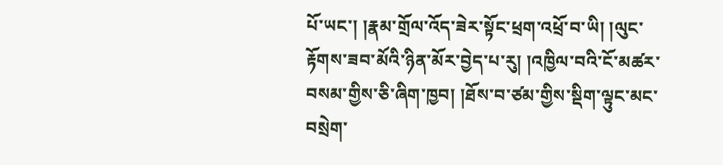པོ་ཡང་། །རྣམ་གྲོལ་འོད་ཟེར་སྟོང་ཕྲག་འཕྲོ་བ་ཡི། །ལུང་རྟོགས་ཟབ་མོའི་ཉིན་མོར་བྱེད་པ་རུ། །འཁྱིལ་བའི་ངོ་མཚར་བསམ་གྱིས་ཅི་ཞིག་ཁྱབ། །ཐོས་བ་ཙམ་གྱིས་སྡིག་ལྟུང་མང་བསྲེག་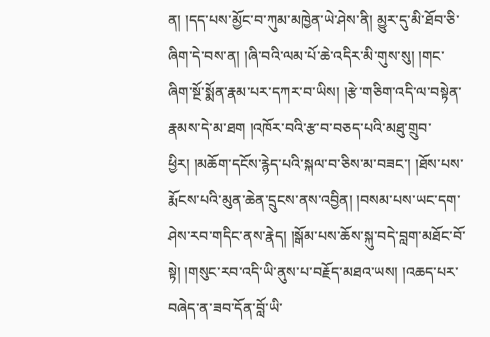ན། །དད་པས་མྱོང་བ་ཀུམ་མཁྱེན་ཡེ་ཤེས་ནི། མྱུར་དུ་མི་ཐོབ་ཅི་ཞིག་དེ་བས་ན། །ཞི་བའི་ལམ་པོ་ཆེ་འདིར་མི་གུས་སུ། །གང་ཞིག་སྔོ་སྨོན་རྣམ་པར་དཀར་བ་ཡིས། །རྩེ་གཅིག་འདི་ལ་བསྟེན་རྣམས་དེ་མ་ཐག །འཁོར་བའི་རྩ་བ་བཅད་པའི་མཐུ་གྲུབ་ཕྱིར། །མཆོག་དངོས་རྙེད་པའི་སྐལ་བ་ཅིས་མ་བཟང་། །ཐོས་པས་རྨོངས་པའི་མུན་ཆེན་དྲུངས་ནས་འབྱིན། །བསམ་པས་ཡང་དག་ཤེས་རབ་གདིང་ནས་རྣེད། །སྒོམ་པས་ཆོས་སྐུ་བདེ་བླག་མཐོང་བོ་སྟེ། །གསུང་རབ་འདི་ཡི་ནུས་པ་བརྗོད་མཐའ་ཡས། །འཆད་པར་བཞེད་ན་ཟབ་དོན་བློ་ཡི་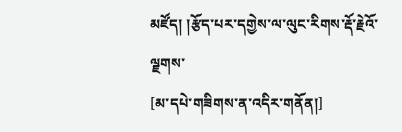མཛོད། །རྩོད་པར་དགྱེས་ལ་ལུང་རིགས་རྡོ་རྗེའོ་ལྗགས་
[མ་དཔེ་གཟིགས་ན་འདིར་གནོན།]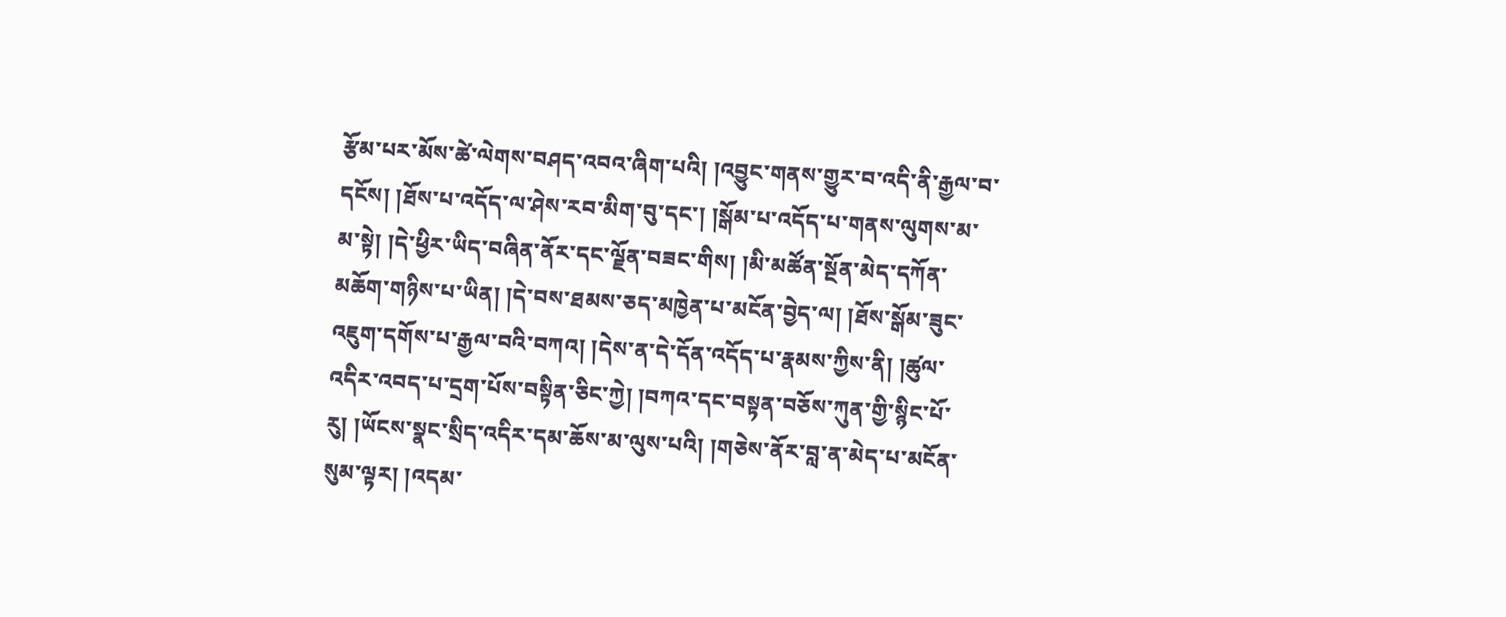རྩོམ་པར་མོས་ཚེ་ལེགས་བཤད་འབའ་ཞིག་པའི། །འབྱུང་གནས་གྱུར་བ་འདི་ནི་རྒྱལ་བ་དངོས། །ཐོས་པ་འདོད་ལ་ཤེས་རབ་མིག་བུ་དང་། །སྒོམ་པ་འདོད་པ་གནས་ལུགས་མ་མ་སྟེ། །དེ་ཕྱིར་ཡིད་བཞིན་ནོར་དང་ལྗོན་བཟང་གིས། །མི་མཚོན་སྔོན་མེད་དཀོན་མཆོག་གཉིས་པ་ཡིན། །དེ་བས་ཐམས་ཅད་མཁྱེན་པ་མངོན་བྱེད་ལ། །ཐོས་སྒོམ་ཟུང་འཇུག་དགོས་པ་རྒྱལ་བའི་བཀའ། །དེས་ན་དེ་དོན་འདོད་པ་རྣམས་ཀྱིས་ནི། །ཚུལ་འདིར་འབད་པ་དྲག་པོས་བསྟིན་ཅིང་ཀྱེ། །བཀའ་དང་བསྟན་བཅོས་ཀུན་གྱི་སྙིང་པོ་རུ། །ཡོངས་སྣང་སྲིད་འདིར་དམ་ཆོས་མ་ལུས་པའི། །གཅེས་ནོར་བླ་ན་མེད་པ་མངོན་སུམ་ལྟར། །འདམ་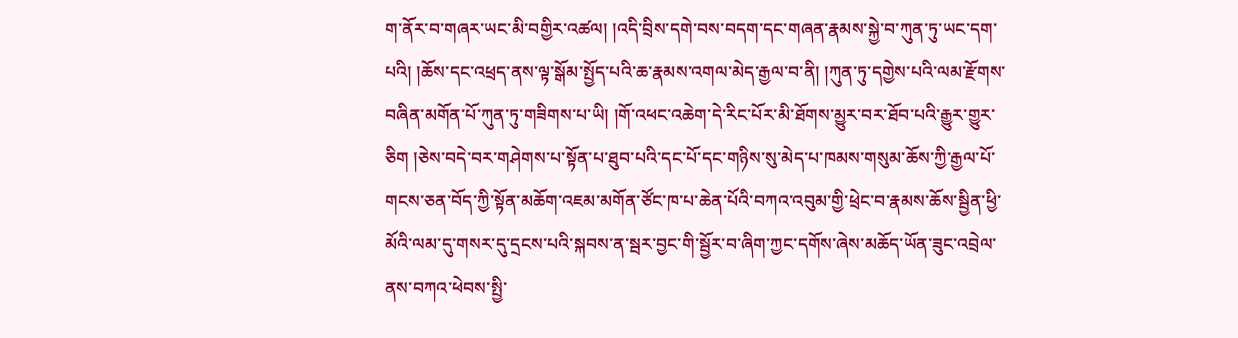ག་ནོར་བ་གཞར་ཡང་མི་བགྱིར་འཚལ། །འདི་བྲིས་དགེ་བས་བདག་དང་གཞན་རྣམས་སྐྱེ་བ་ཀུན་ཏུ་ཡང་དག་པའི། །ཆོས་དང་འཕྲད་ནས་ལྟ་སྒོམ་སྤྱོད་པའི་ཆ་རྣམས་འགལ་མེད་རྒྱལ་བ་ནི། །ཀུན་ཏུ་དགྱེས་པའི་ལམ་རྫོགས་བཞིན་མགོན་པོ་ཀུན་ཏུ་གཟིགས་པ་ཡི། །གོ་འཕང་འཆེག་དེ་རིང་པོར་མི་ཐོགས་མྱུར་བར་ཐོབ་པའི་རྒྱུར་གྱུར་ཅིག །ཅེས་བདེ་བར་གཤེགས་པ་སྟོན་པ་ཐུབ་པའི་དང་པོ་དང་གཉིས་སུ་མེད་པ་ཁམས་གསུམ་ཆོས་ཀྱི་རྒྱལ་པོ་གངས་ཅན་བོད་ཀྱི་སྟོན་མཆོག་འཇམ་མགོན་ཙོང་ཁ་པ་ཆེན་པོའི་བཀའ་འབུམ་གྱི་ཕྲེང་བ་རྣམས་ཆོས་སྦྱིན་ཕྱི་མོའི་ལམ་དུ་གསར་དུ་དྲངས་པའི་སྐབས་ན་སྦར་བྱང་གི་སྦྱོར་བ་ཞིག་ཀྱང་དགོས་ཞེས་མཆོད་ཡོན་ཟུང་འབྲེལ་ནས་བཀའ་ཕེབས་སྤྱི་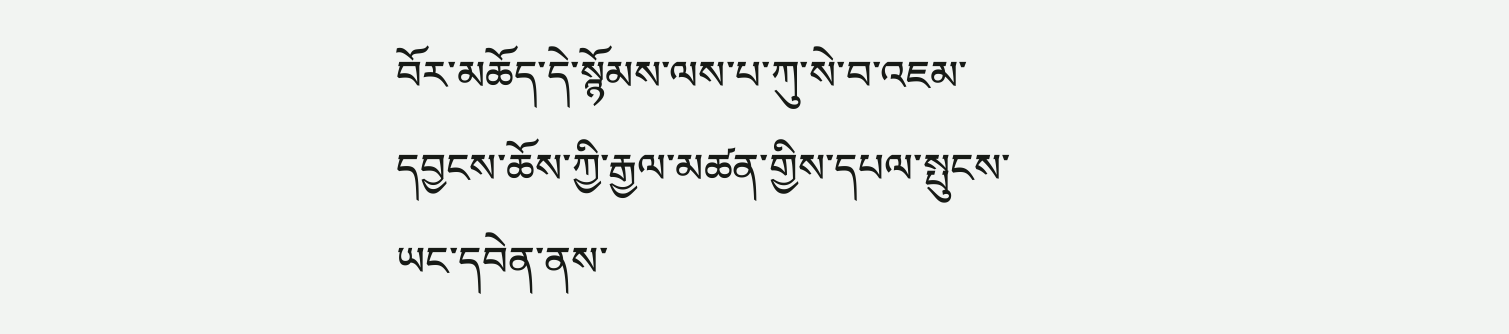བོར་མཆོད་དེ་སྙོམས་ལས་པ་ཀུ་སེ་བ་འཇམ་དབྱངས་ཆོས་ཀྱི་རྒྱལ་མཚན་གྱིས་དཔལ་སྤུངས་ཡང་དབེན་ནས་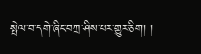སྤེལ་བ་དགེ་ཞིང་བཀྲ་ཤིས་པར་གྱུར་ཅིག། །